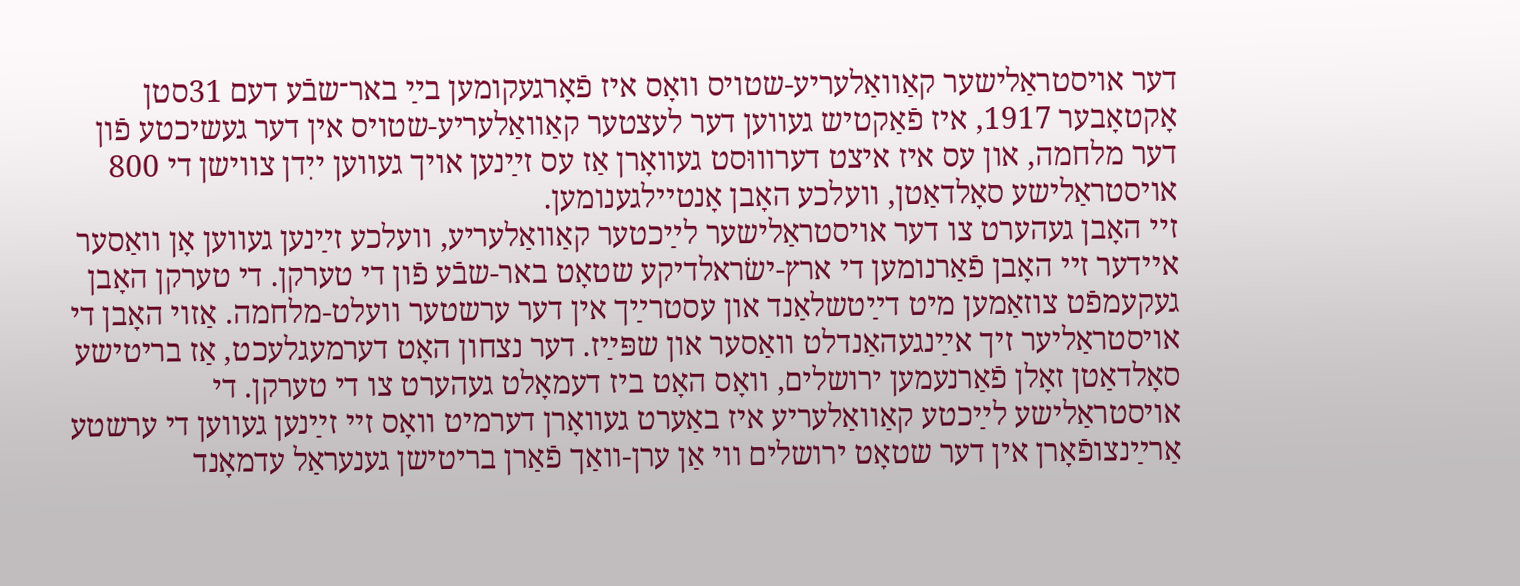דער אויסטראַלישער קאַוואַלעריע-שטויס וואָס איז פֿאָרגעקומען בײַ באר־שבֿע דעם 31סטן אָקטאָבער 1917, איז פֿאַקטיש געווען דער לעצטער קאַוואַלעריע-שטויס אין דער געשיכטע פֿון דער מלחמה, און עס איז איצט דערוווּסט געוואָרן אַז עס זײַנען אויך געווען ייִדן צווישן די 800 אויסטראַלישע סאָלדאַטן, וועלכע האָבן אָנטיילגענומען.
זיי האָבן געהערט צו דער אויסטראַלישער לײַכטער קאַוואַלעריע, וועלכע זײַנען געווען אָן וואַסער איידער זיי האָבן פֿאַרנומען די ארץ-ישׂראלדיקע שטאָט באר-שבֿע פֿון די טערקן. די טערקן האָבן געקעמפֿט צוזאַמען מיט דײַטשלאַנד און עסטרײַך אין דער ערשטער וועלט-מלחמה. אַזוי האָבן די אויסטראַליער זיך אײַנגעהאַנדלט וואַסער און שפּײַז. דער נצחון האָט דערמעגלעכט, אַז בריטישע סאָלדאַטן זאָלן פֿאַרנעמען ירושלים, וואָס האָט ביז דעמאָלט געהערט צו די טערקן. די אויסטראַלישע לײַכטע קאַוואַלעריע איז באַערט געוואָרן דערמיט וואָס זיי זײַנען געווען די ערשטע אַרײַנצופֿאָרן אין דער שטאָט ירושלים ווי אַן ערן-וואַך פֿאַרן בריטישן גענעראַל עדמאָנד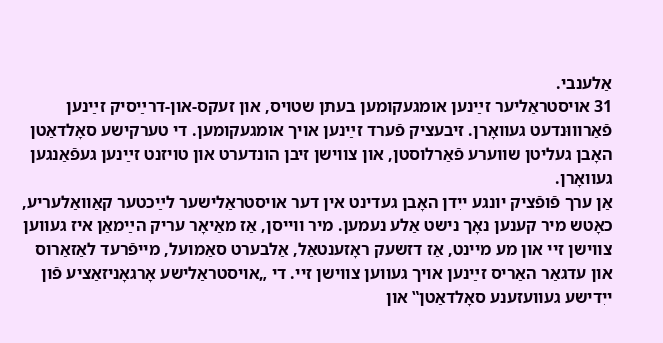אַלענבי.
31 אויסטראַליער זײַנען אומגעקומען בעתן שטויס, און זעקס-און-דרײַסיק זײַנען פֿאַרוווּנדעט געוואָרן. זיבעציק פֿערד זײַנען אויך אומגעקומען. די טערקישע סאָלדאַטן האָבן געליטן שווערע פֿאַרלוסטן, און צווישן זיבן הונדערט און טויזנט זײַנען געפֿאַנגען געוואָרן.
אַן ערך פֿופֿציק יונגע ייִדן האָבן געדינט אין דער אויסטראַלישער לײַכטער קאַוואַלעריע, כאָטש מיר קענען נאָך נישט אַלע נעמען. מיר ווייסן, אַז מאַיאָר עריק הײַמאַן איז געווען צווישן זיי און מע מיינט, אַז דזשעק ראָזענטאַל, אַלבערט סאַמועל, מייפֿרעד לאַזאַרוס און עדגאַר האַריס זײַנען אויך געווען צווישן זיי. די „אויסטראַלישע אָרגאָניזאַציע פֿון ייִדישע געוועזענע סאָלדאַטן‟ און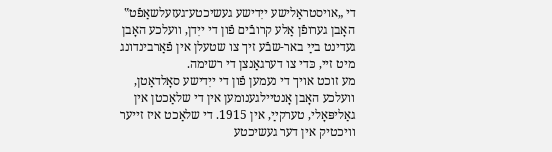די „אויסטראַלישע ייִדישע געשיכטע־געזעלשאַפֿט‟ האָבן גערופֿן אַלע קרובֿים פֿון די ייִדן, וועלכע האָבן געדינט בײַ באר-שבֿע זיך צו שטעלן אין פֿאַרבינדונג מיט זיי, כּדי צו דערגאַנצן די רשימה.
מע זוכט אויך די נעמען פֿון די ייִדישע סאָלדאַטן, וועלכע האָבן אָנטיילגענומען אין די שלאַכטן אין גאַליפּאָלי, טערקײַ, אין 1915. די שלאַכט איז זייער וויכטיק אין דער געשיכטע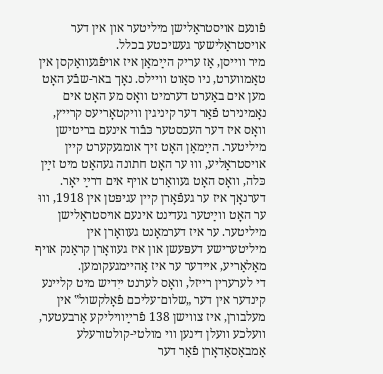פֿונעם אויסטראַלישן מיליטער און אין דער אויסטראַלישער געשיכטע בכלל.
מיר ווייסן, אַז עריק הײַמאַן איז אויפֿגעוואַקסן אין טאַמווערט, ניו סאַוט וויילס. נאָך באר-שבֿע האָט מען אים באַערט דערמיט וואָס מע האָט אים נאָמינירט פֿאַר דער קיניגין וויקטאָריעס קרייץ, וואָס איז דער העכסטער כּבֿוד אינעם בריטישן מיליטער. הײַמאַן האָט זיך אומגעקערט קיין אויסטראַליע, וווּ ער האָט חתונה געהאַט מיט זײַן כּלה, וואָס האָט געוואַרט אויף אים דרײַ יאָר. דערנאָך איז ער געפֿאָרן קיין עגיפּטן אין 1918, וווּ ער האָט ווײַטער געדינט אינעם אויסטראַלישן מיליטער. ער איז דערמאָנט געוואָרן אין מיליטערישע דעפּעשן און איז געוואָרן קראַנק אויף מאַלאַריע, איידער ער איז אַהיימגעקומען.
די לערערין רייזל, וואָס לערנט ייִדיש מיט קליינע קינדער אין דער „שלום־עליכם פֿאָלקשול‟ אין מעלבורן, איז צווישן 138 פֿרײַוויליקע אַרבעטער, וועלכע וועלן דינען ווי מולטי-קולטורעלע אַמבאַסאַדאָרן פֿאַר דער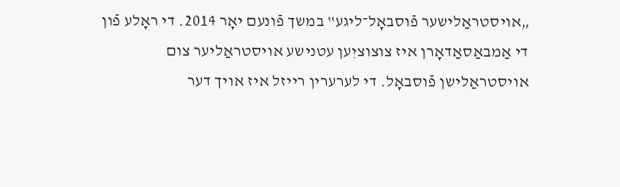„אויסטראַלישער פֿוסבאָל־ליגע‟ במשך פֿונעם יאָר 2014. די ראָלע פֿון די אַמבאַסאַדאָרן איז צוצוציִען עטנישע אויסטראַליער צום אויסטראַלישן פֿוסבאָל. די לערערין רייזל איז אויך דער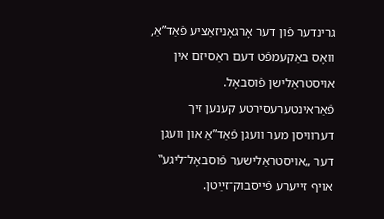גרינדער פֿון דער אָרגאָניזאַציע פֿאַד”אַ, וואָס באַקעמפֿט דעם ראַסיזם אין אויסטראַלישן פֿוסבאָל. פֿאַראינטערעסירטע קענען זיך דערוויסן מער וועגן פֿאַד”אַ און וועגן דער „אויסטראַלישער פֿוסבאָל־ליגע‟ אויף זייערע פֿייסבוק־זײַטן.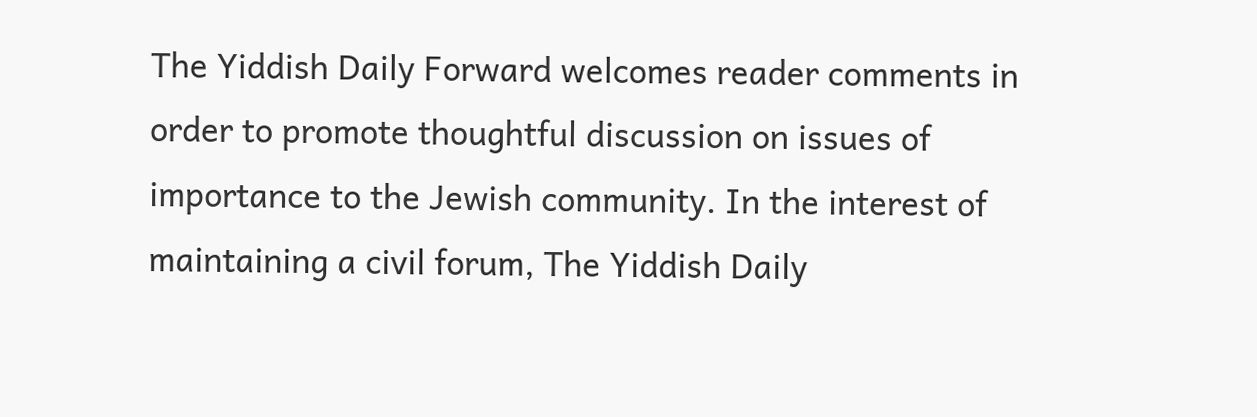The Yiddish Daily Forward welcomes reader comments in order to promote thoughtful discussion on issues of importance to the Jewish community. In the interest of maintaining a civil forum, The Yiddish Daily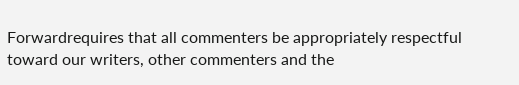Forwardrequires that all commenters be appropriately respectful toward our writers, other commenters and the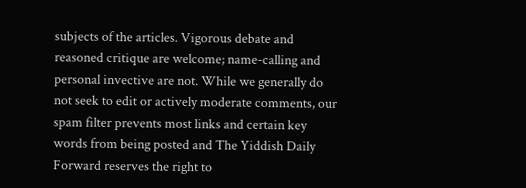subjects of the articles. Vigorous debate and reasoned critique are welcome; name-calling and personal invective are not. While we generally do not seek to edit or actively moderate comments, our spam filter prevents most links and certain key words from being posted and The Yiddish Daily Forward reserves the right to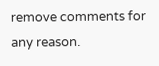remove comments for any reason.